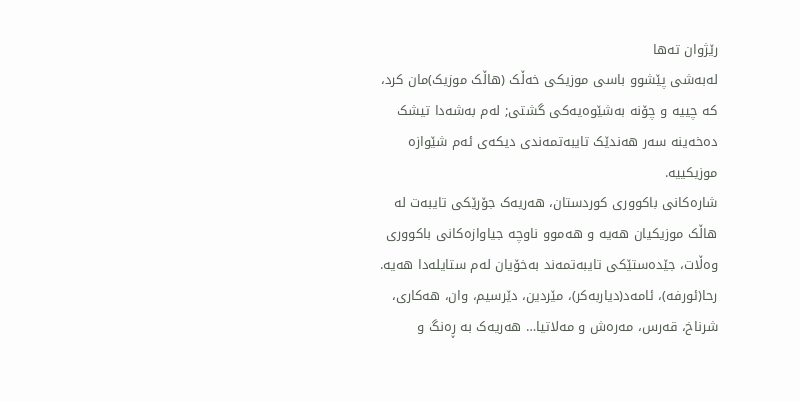رێژوان تەها
لەبەشی پێشوو باسی موزیکی خەڵک (هاڵک موزیک)مان کرد، کە چییە و چۆنە بەشێوەیەکی گشتی; لەم بەشەدا تیشک دەخەینە سەر هەندێک تایبەتمەندی دیکەی ئەم شێوازە موزیکییە.
شارەکانی باکووری کوردستان، هەریەک جۆرێکی تایبەت لە هاڵک موزیکیان هەیە و هەموو ناوچە جیاوازەکانی باکووری وەڵات، جێدەستێکی تایبەتمەند بەخۆیان لەم ستایلەدا هەیە. رحا(ئورفە)، ئامەد(دیاربەکر)، مێردین، دێرسیم، وان، هەکاری، شرناخ، قەرس، مەرەش و مەلاتیا… هەریەک بە ڕەنگ و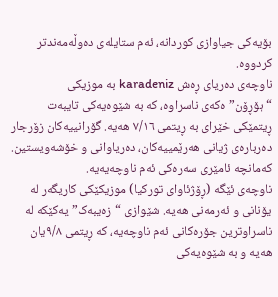بۆیەکی جیاوازی کوردانە، ئەم ستایلەی دەوڵەمەندتر کردووە.
ناوچەی دەریای ڕەش karadeniz بە موزیکی “ہۆڕۆن”ەکەی ناسراوە، کە بە شێوەیەکی تایبەت ڕیتمێکی خێرای بە ڕیتمی ٧/١٦ هەیە. گۆرانییەکان زۆرجار دەربارەی ژیانی هەرێمییەکان، دەریاوانی و خۆشەویستین. کەمانچە ئامێری سەرەکی ئەم ناوچەیەیە.
ناوچەی ئێگە (ڕۆژئاوای تورکیا) موزیکێکی کاریگەر لە یۆنانی و ئەرمەنی هەیە. شێوازی “زەیبەک” یەکێکە لە ناسراوترین جۆرەکانی ئەم ناوچەیە، کە ڕیتمی ٩/٨یان هەیە و بە شێوەیەکی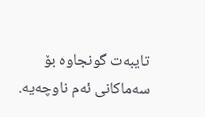تایبەت گونجاوە بۆ سەماکانی ئەم ناوچەیە.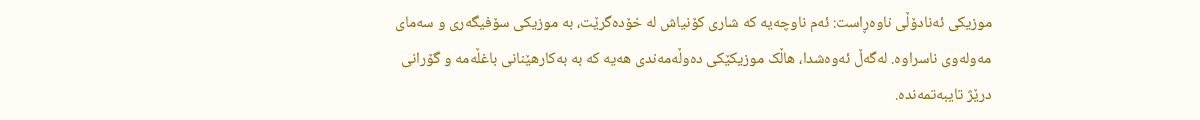موزیکی ئەنادۆڵی ناوەڕاست: ئەم ناوچەیە کە شاری کۆنیاش لە خۆدەگرێت، بە موزیکی سۆفیگەری و سەمای مەولەوی ناسراوە. لەگەڵ ئەوەشدا، هاڵک موزیکێکی دەوڵەمەندی هەیە کە بە بەکارهێنانی باغڵەمە و گۆرانی درێژ تایبەتمەندە.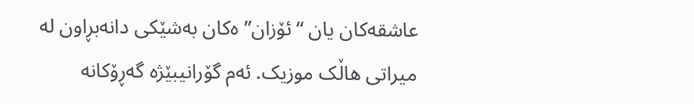عاشقەکان یان “ئۆزان”ەکان بەشێکی دانەبڕاون لە میراتی هاڵک موزیک. ئەم گۆرانیبێژە گەڕۆکانە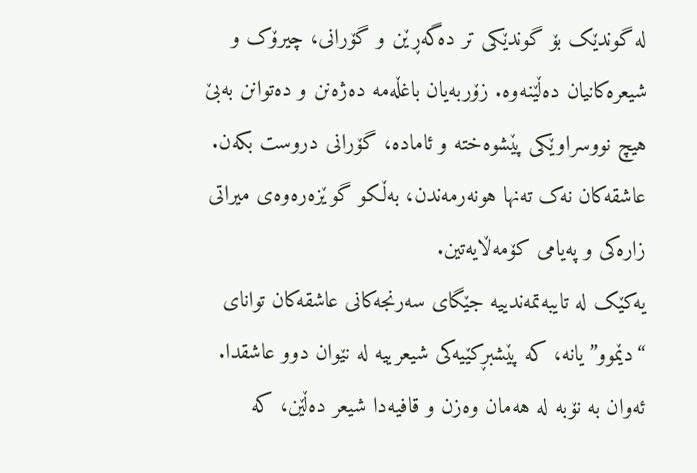لە گوندێک بۆ گوندێکی تر دەگەڕێن و گۆرانی، چیرۆک و شیعرەکانیان دەڵێنەوە. زۆربەیان باغڵەمە دەژەنن و دەتوانن بەبێ هیچ نووسراوێکی پێشوەختە و ئامادە، گۆرانی دروست بکەن. عاشقەکان نەک تەنها هونەرمەندن، بەڵکو گوێزەرەوەی میراتی زارەکی و پەیامی کۆمەڵایەتین.
یەکێک لە تایبەتمەندییە جێگای سەرنجەکانی عاشقەکان توانای “دێموو”یانە، کە پێشبڕکێیەکی شیعرییە لە نێوان دوو عاشقدا. ئەوان بە نۆبە لە هەمان وەزن و قافیەدا شیعر دەڵێن، کە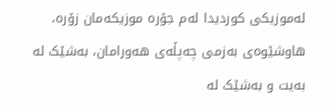لەموزیکی کوردیدا لەم جۆرە موزیکەمان زۆرە، هاوشێوەی بەزمی چەپڵەی هەورامان، بەشێک لە بەیت و بەشێک لە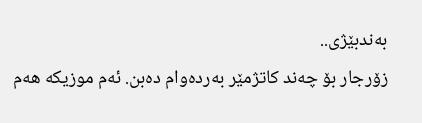بەندبێژی..
زۆرجار بۆ چەند کاتژمێر بەردەوام دەبن. ئەم موزیکە هەم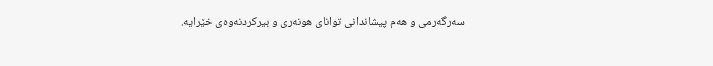سەرگەرمی و هەم پیشاندانی توانای هونەری و بیرکردنەوەی خێرایە.